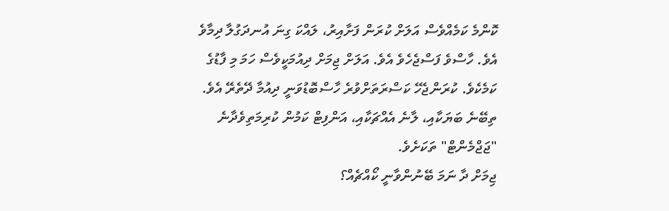ކޮންމެ ކަމެއްވެސް އަލަށް ކުރަން ފަށާއިރު، ލައްކަ ގިނަ އުނދަގުލާ ދިމާވެ އެވެ. ހާސްވެ ފަސްޖެހެވެ އެވެ. އަލަށް ޖިމަށް ދިއުމަކީވެސް ހަމަ މި ފާޑުގެ ކަމެކެވެ. ކުރަންޖެހޭ ކަސްރަތަށްވުރެ ހާސްބޮޑުވަނީ ދިއުމާ ދޭތެރޭ އެވެ. ތިބޭނެ ބަޔަކާއި، ލާނެ އެއްޗަކާއި، އަންފިޓް ކަމުން ކުރިމަތިވެދާނެ "ޖަޖްމެންޓް" ތަކަށެވެ.
ޖިމަށް ދާ ނަމަ ބޭނުންވާނީ ކޯއްޗެއް؟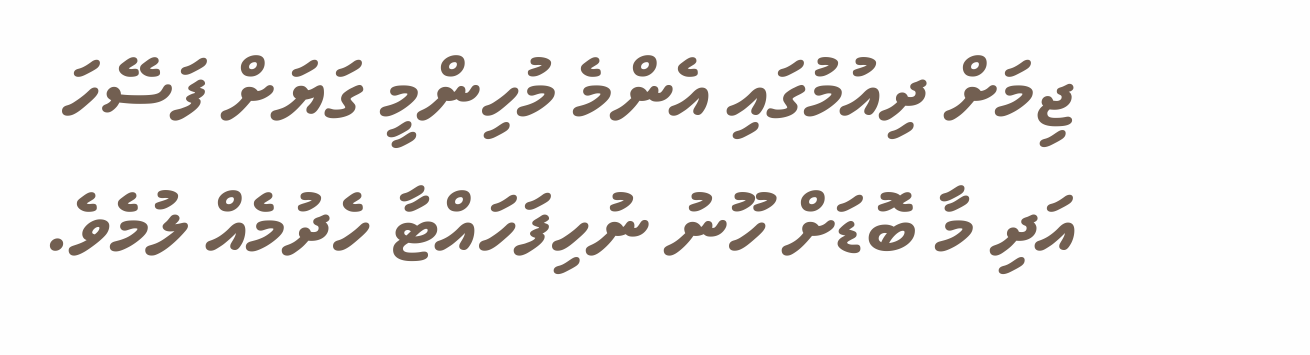ޖިމަށް ދިއުމުގައި އެންމެ މުހިންމީ ގަޔަށް ފަސޭހަ އަދި މާ ބޮޑަށް ހޫނު ނުހިފަހައްޓާ ހެދުމެއް ލުމެވެ.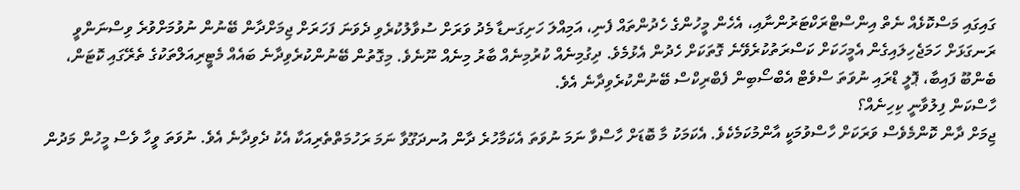ގައިގައި މަސްކޮޅެއް ނެތް އިންސްޓްރަކްޓަރުންނާއި، އެހެން މީހުންގެ ހެދުންތައް ފެނި، އަމިއްލަ ހަށިގަނޑާ މެދު ވަރަށް ސުވާލުކުރެވި ދެވަނަ ފަހަރަށް ޖިމަށްދާން ބޭނުން ނުވުމަށްވުރެ ވިސްނަންވީ ރަނގަޅަށް ހަމަޖެހިލައިގެން އެމީހަކަށް ކަސްރަތުކުރެވޭނެ ގޮތަކަށް ހެދުން އެޅުމެވެ. ދިގުމިނެއް ކުރުމިނެއް ބާރު މިނެއް ނޫނެވެ. މިގޮތުން ބޭނުންކުރެވިދާނެ ބައެއް މެޓީރިއަލްތަކުގެ ތެރޭގައި ކޮޓަން، ބެންބޫ ފައިބާ، ޕޮލީ ޑްރައި ނުވަތަ ސްވެޓް އެބްސޯބިން ފެބްރިކްސް ބޭނުންކުރެވިދާނެ އެވެ.
ހާސްކަން ފިލުވާނީ ކިހިނެއް؟
ޖިމަށް ދާން ކޮންމެވެސް ވަރަކަށް ހާސްވުމަކީ އާންމުކަމެކެވެ. އެކަމަކު މާ ބޮޑަށް ހާސްވާ ނަމަ ނުވަތަ އެކަމާހުރެ ދާން އުނދަގޫވާ ނަމަ ރަހުމަތްތެރިއަކާ އެކު ދެވިދާނެ އެވެ. ނުވަތަ ވީހާ ވެސް މީހުން މަދުން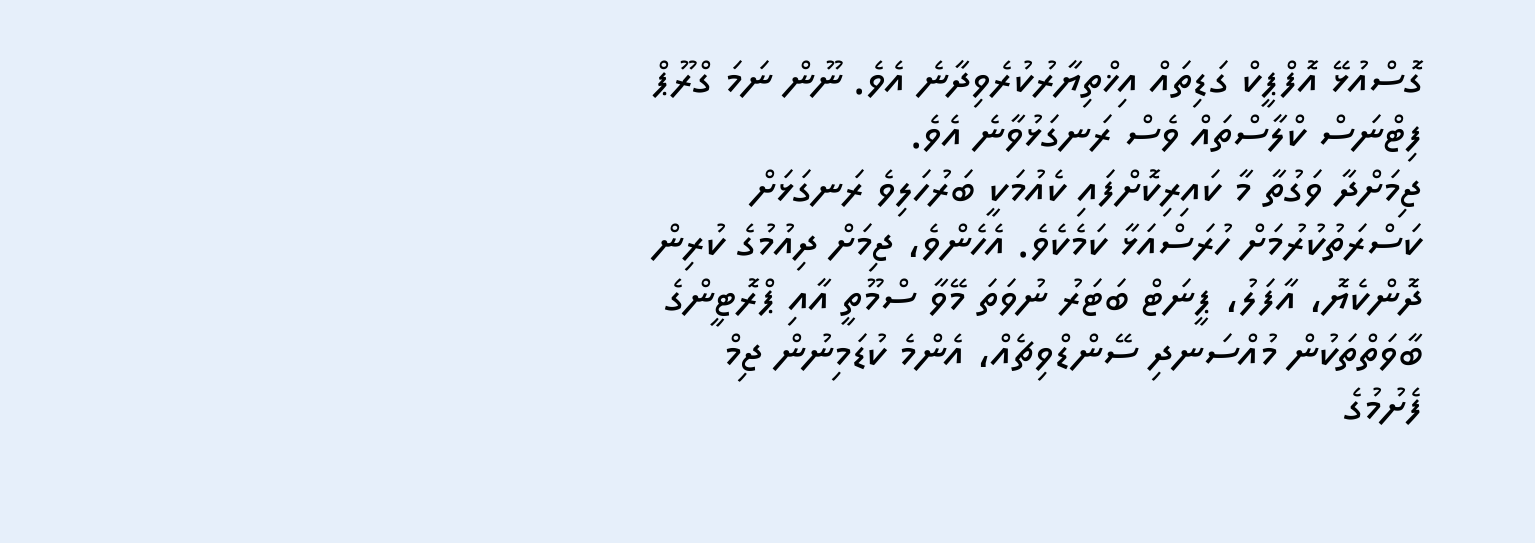ގޮސްއުޅޭ އޮފްޕީކް ގަޑިތައް އިޚްތިޔާރުކުރެވިދާނެ އެވެ. ނޫން ނަމަ ގްރޫޕް ފިޓްނަސް ކްލާސްތައް ވެސް ރަނގަޅުވާނެ އެވެ.
ޖިމަށްދާ ވަގުތާ މާ ކައިރިކޮށްފައި ކެއުމަކީ ބަރުހަލިވެ ރަނގަޅަށް ކަސްރަތުކުރުމަށް ހުރަސްއަޅާ ކަމެކެވެ. އެހެންވެ، ޖިމަށް ދިއުމުގެ ކުރިން ދޮންކެޔޮ، އާފަލު، ޕީނަޓް ބަޓަރު ނުވަތަ މޭވާ ސްމޫތީ އާއި ޕްރޮޓީންގެ ބާވަތްތަކުން މުއްސަނދި ސޭންޑްވިޗެއް، އެންމެ ކުޑަމިނުން ޖިމް ފެށުމުގެ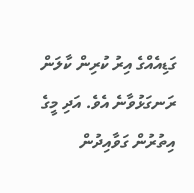ގަޑިއެއްގެ އިރު ކުރިން ކާލަން ރަނގަޅުވާނެ އެވެ. އަދި މީގެ އިތުރުން ގަވާއިދުން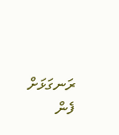ރަނގަޅަށް ފެން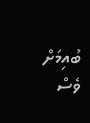ބުއިމަށް ވެސް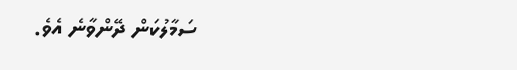ސަމާލުކަން ދޭންވާނެ އެވެ.